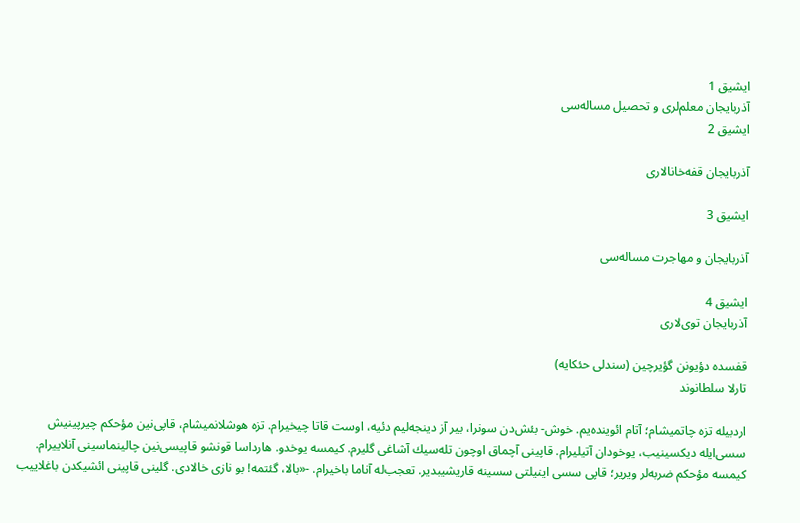ایشیق 1
آذربایجان معلم‌لری و تحصیل مساله‌سی
ایشیق 2

آذربایجان قفه‌خانالاری

ایشیق 3

آذربایجان و مهاجرت مساله‌سی

ایشیق 4
آذربایجان توی‌لاری

قفسده دؤیونن گؤیرچین (سندلی حئکایه)
تارلا سلطانوند

اردبیله تزه چاتمیشام؛ آتام ائوینده‌یم. خوش- بئش‌دن سونرا، بیر آز دینجه‌لیم دئیه، اوست قاتا چیخیرام. تزه هوشلانمیشام، قاپی‌نین مؤحکم چیرپینیش سسی‌ایله دیکسینیب، یوخودان آتیلیرام. قاپینی آچماق اوچون تله‌سيك آشاغی گلیرم. کیمسه یوخدو. هارداسا قونشو قاپیسی‌نین چالینماسینی آنلاییرام. کیمسه مؤحکم ضربه‌لر ويرير؛ قاپی سسی اینیلتی سسینه قاریشیبدیر. تعجب‌له آناما باخیرام. -«بالا، گئتمه! بو نازی خالا‌دی. گلینی قاپینی ائشیکدن باغلاییب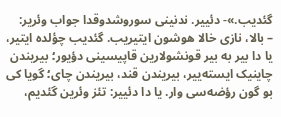گئدیب.»- دئییر. ندنینی سوروشدوقدا جواب وئریر:
– بالا، نازی خالا هوشون ایتیریب. گئدیب چؤلده ایتیر، یا دا بیر به بیر قونشولارین قاپیسینی دؤیور؛ بیریندن چاینیک ایسته‌ییر، بیريندن قند، بیریندن چای؛ گویا کی بو گون رؤضه‌سی وار. یا دا دئییر: تئز وئرین گئدیم،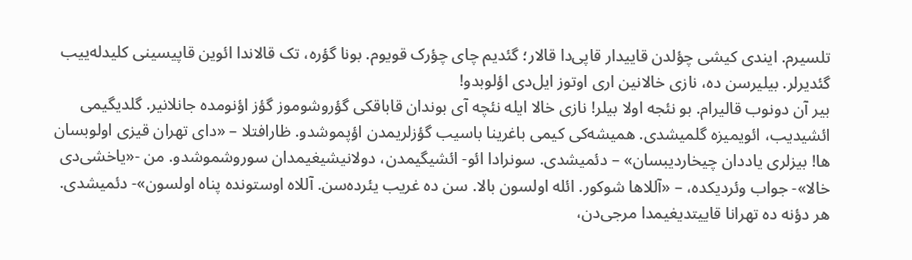تلسیرم. ایندی کیشی چؤلدن قاییدار قاپی‌دا قالار؛ گئدیم چای چؤرک قویوم. بونا گؤره، تک قالاندا ائوین قاپیسینی کلیدله‌ییب گئدیرلر. بیلیرسن ده، نازی خالانین اری اوتوز ایل‌دی اؤلوبدو!
بير آن دونوب قالیرام. بو نئجه اولا بیلر! نازی خالا ایله نئچه آی بوندان قاباقکی گؤروشوموز گؤز اؤنومده جانلانیر. گلدیگیمی ائشیدیب، ائویمیزه گلمیشدی. همیشه‌کی کیمی باغرینا باسیب گؤزلریمدن اؤپموشدو. ظارافتلا – «دای تهران قیزی اولوبسان ها! بیزلری یاددان چیخاردیبسان» – دئمیشدی. سونرادا ائو- ائشیگیمدن، دولانیشیغیمدان سوروشموشدو. من -«یاخشی‌دی خالا»- جواب وئردیکده، – «آللاها شوکور. ائله اولسون بالا. سن ده غریب یئرده‌سن. آللاه اوستونده پناه اولسون»- دئمیشدی. هر دؤنه ده تهرانا قاییتدیغیمدا مرجی‌دن،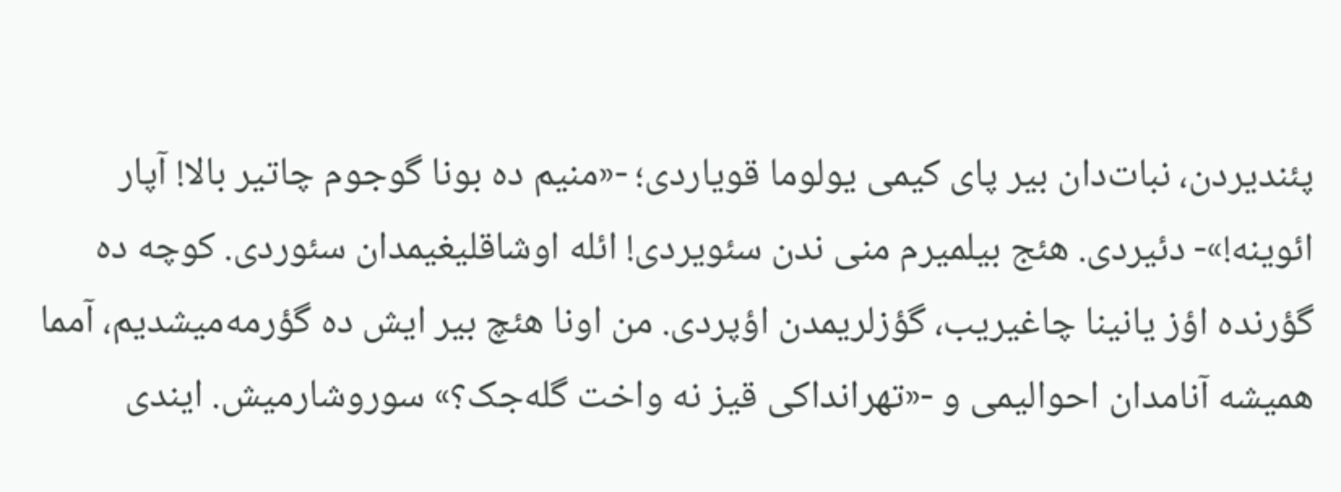پئندیردن، نبات‌دان بیر پای کیمی یولوما قویاردی؛ -«منیم ده بونا گوجوم چاتیر بالا! آپار ائوینه!»- دئیردی. هئج بیلمیرم منی ندن سئویردی! ائله اوشاقلیغیمدان سئوردی. کوچه ده گؤرنده اؤز یانینا چاغیریب، گؤزلریمدن اؤپردی. من اونا هئچ بیر ایش ده گؤرمه‌میشدیم، آمما همیشه آنامدان احوالیمی و -«تهرانداکی قیز نه واخت گله‌جک؟» سوروشارمیش. ایندی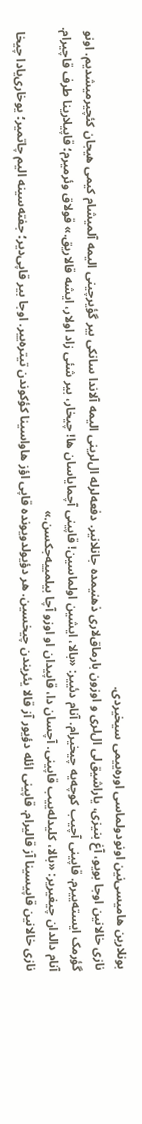بونلارین هامیسی‌نین اونودولماسی اوره‌ییمی سیخیردی.
نازی خالانین اوجا بویو، آغ بنیزی، یاراشیق‌لی ال‌لری و اوزون بارماق‌لاری ذهنیمده جانلانیر. دفعه‌لرله ال‌لرینی الیمه آلاندا سانکی بیر گؤیرچینی الیمه آلمیشام کیمی هیجان کئچیرمیشدیم. اونو گؤرمک ایسته‌ییرم. قاپینی آچیب کوچه‌یه چیخیرام. آنام دئییر: «بالا، ایشین اولماسین! قاپینی آچمایاسان ها! چیخار، بیر شئی زاد اولار، ایشه قالاریق.» قولاق وئرمیرم؛ قاپیلارینا طرف قاچیرام. آنام دالدان چیغیریر: «بالا، کلید‌له‌يیب قاپینی. آچسان دا، قاپیدان او اوزو آچا بیلمییه‌جکسن.»
نازی خالانین قاپیسینا آز قالیرام. قاپینی ائله دؤیور آز قالا یئریندن چیخسین. هر دؤیولدويونده قاپی اؤز هاواسینا کؤکوندن تیتره‌ییر. اوجا بیر قاپی‌دیر؛ جفته‌سینه الیم چاتمیر؛ یوخاری‌یادا چیخا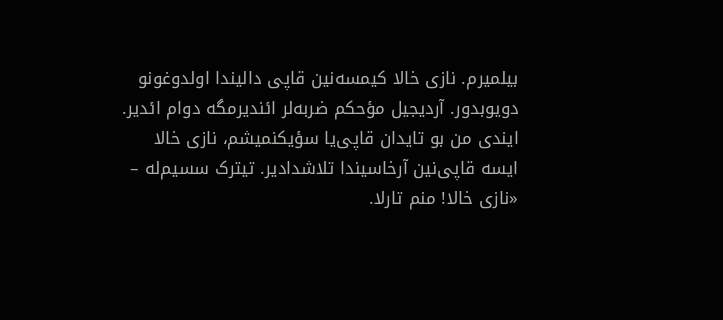بیلمیرم. نازی خالا کیمسه‌نین قاپی ‌دالیندا اولدوغونو دویوبدور. آردیجیل مؤحکم ضربه‌لر ائندیرمگه دوام ائدیر. ایندی من بو تایدان قاپی‌یا سؤیکنميشم، نازی خالا ایسه قاپی‌نین آرخاسیندا تلاشدادیر. تیترک سسیم‌له – «نازی خالا! منم تارلا.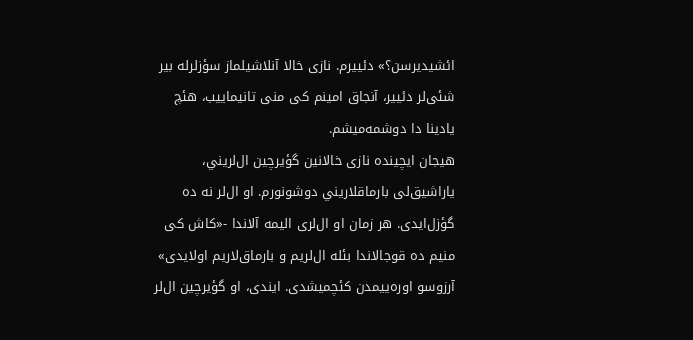ائشیدیرسن؟» دئییرم. نازی خالا آنلاشیلماز سؤزلرله بیر شئی‌لر دئییر، آنجاق امینم کی منی تانیماییب، هئچ یادینا دا دوشمه‌میشم.
هیجان ایچینده نازی خالانین گؤیرچین ال‌لریني، یاراشیق‌لی بارماقلاریني دوشونورم. او ال‌لر نه ده گؤزل‌ایدی. هر زمان او ال‌لری الیمه آلاندا -«کاش کی منیم ده قوجالاندا بئله ال‌لریم و بارماق‌لاریم اولایدی» آرزوسو اوره‌ییمدن کئچمیشدی. ایندی، او گؤیرچین ال‌لر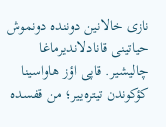نازی خالانین دوننده دونموش حیاتینی قانادلاندیرماغا چالیشیر. قاپی اؤز هاواسینا کؤکوندن تیتره‌ییر؛ من قفسده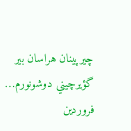چیرپینان هراسان بیر گؤیرچیني دوشونورم…
فروردین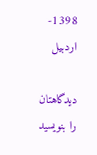1398- اردبیل

دیدگاهتان را بنویسید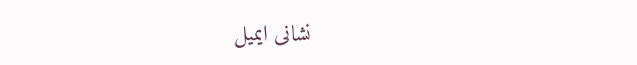نشانی ایمیل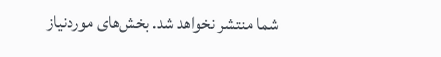شما منتشر نخواهد شد. بخش‌های موردنیاز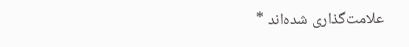علامت‌گذاری شده‌اند *